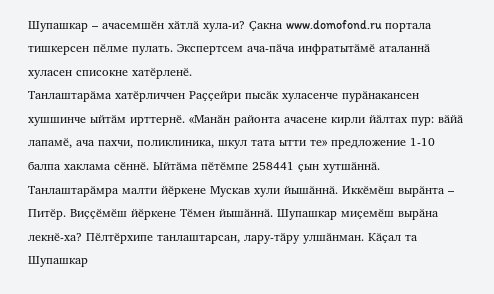Шупашкар – ачасемшӗн хӑтлӑ хула-и? Ҫакна www.domofond.ru портала тишкерсен пӗлме пулать. Экспертсем ача-пӑча инфратытӑмӗ аталаннӑ хуласен списокне хатӗрленӗ.
Танлаштарӑма хатӗрличчен Раҫҫейри пысӑк хуласенче пурӑнакансен хушшинче ыйтӑм ирттернӗ. «Манӑн районта ачасене кирли йӑлтах пур: вӑйӑ лапамӗ, ача пахчи, поликлиника, шкул тата ытти те» предложение 1-10 балпа хаклама сӗннӗ. Ыйтӑма пӗтӗмпе 258441 ҫын хутшӑннӑ.
Танлаштарӑмра малти йӗркене Мускав хули йышӑннӑ. Иккӗмӗш вырӑнта – Питӗр. Виҫҫӗмӗш йӗркене Тӗмен йышӑннӑ. Шупашкар миҫемӗш вырӑна лекнӗ-ха? Пӗлтӗрхипе танлаштарсан, лару-тӑру улшӑнман. Кӑҫал та Шупашкар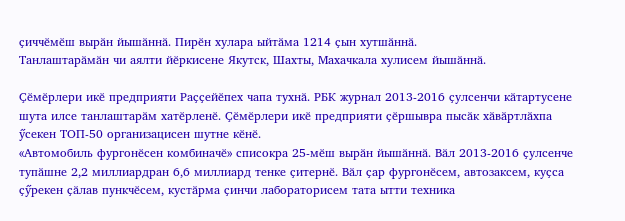ҫиччӗмӗш вырӑн йышӑннӑ. Пирӗн хулара ыйтӑма 1214 ҫын хутшӑннӑ.
Танлаштарӑмӑн чи аялти йӗркисене Якутск, Шахты, Махачкала хулисем йышӑннӑ.

Ҫӗмӗрлери икӗ предприяти Раҫҫейӗпех чапа тухнӑ. РБК журнал 2013-2016 ҫулсенчи кӑтартусене шута илсе танлаштарӑм хатӗрленӗ. Ҫӗмӗрлери икӗ предприяти ҫӗршывра пысӑк хӑвӑртлӑхпа ӳсекен ТОП-50 организацисен шутне кӗнӗ.
«Автомобиль фургонӗсен комбиначӗ» списокра 25-мӗш вырӑн йышӑннӑ. Вӑл 2013-2016 ҫулсенче тупӑшне 2,2 миллиардран 6,6 миллиард тенке ҫитернӗ. Вӑл ҫар фургонӗсем, автозаксем, куҫса ҫӳрекен ҫӑлав пункчӗсем, кустӑрма ҫинчи лабораторисем тата ытти техника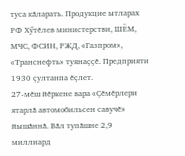туса кӑларать. Продукцие ытларах РФ Хӳтӗлев министерстви, ШӖМ, МЧС, ФСИН, РЖД, «Газпром», «Транснефть» туянаҫҫӗ. Предприяти 1930 ҫултанпа ӗҫлет.
27-мӗш йӗркене вара «Ҫӗмӗрлери ятарлӑ автомобильсен савучӗ» йышӑннӑ. Вӑл тупӑшне 2,9 миллиард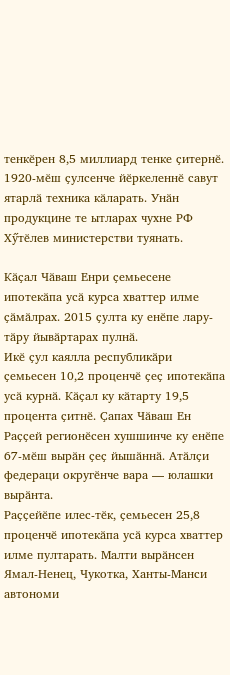тенкӗрен 8,5 миллиард тенке ҫитернӗ. 1920-мӗш ҫулсенче йӗркеленнӗ савут ятарлӑ техника кӑларать. Унӑн продукцине те ытларах чухне РФ Хӳтӗлев министерстви туянать.

Кӑҫал Чӑваш Енри ҫемьесене ипотекӑпа усӑ курса хваттер илме ҫӑмӑлрах. 2015 ҫулта ку енӗпе лару-тӑру йывӑртарах пулнӑ.
Икӗ ҫул каялла республикӑри ҫемьесен 10,2 проценчӗ ҫеҫ ипотекӑпа усӑ курнӑ. Кӑҫал ку кӑтарту 19,5 процента ҫитнӗ. Ҫапах Чӑваш Ен Раҫҫей регионӗсен хушшинче ку енӗпе 67-мӗш вырӑн ҫеҫ йышӑннӑ. Атӑлҫи федераци округӗнче вара — юлашки вырӑнта.
Раҫҫейӗпе илес-тӗк, ҫемьесен 25,8 проценчӗ ипотекӑпа усӑ курса хваттер илме пултарать. Малти вырӑнсен Ямал-Ненец, Чукотка, Ханты-Манси автономи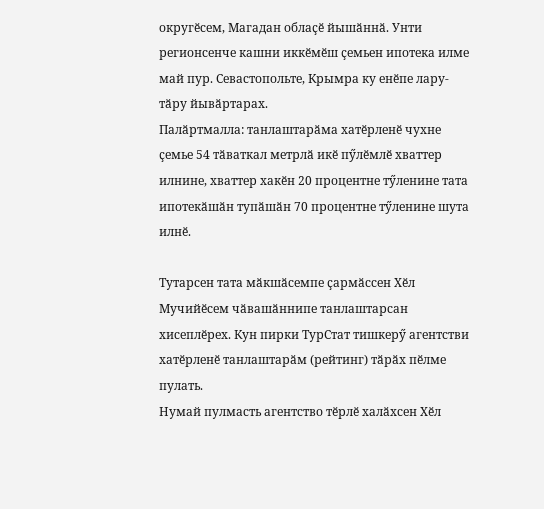округӗсем, Магадан облаҫӗ йышӑннӑ. Унти регионсенче кашни иккӗмӗш ҫемьен ипотека илме май пур. Севастопольте, Крымра ку енӗпе лару-тӑру йывӑртарах.
Палӑртмалла: танлаштарӑма хатӗрленӗ чухне ҫемье 54 тӑваткал метрлӑ икӗ пӳлӗмлӗ хваттер илнине, хваттер хакӗн 20 процентне тӳленине тата ипотекӑшӑн тупӑшӑн 70 процентне тӳленине шута илнӗ.

Тутарсен тата мӑкшӑсемпе ҫармӑссен Хӗл Мучийӗсем чӑвашӑннипе танлаштарсан хисеплӗрех. Кун пирки ТурСтат тишкерӳ агентстви хатӗрленӗ танлаштарӑм (рейтинг) тӑрӑх пӗлме пулать.
Нумай пулмасть агентство тӗрлӗ халӑхсен Хӗл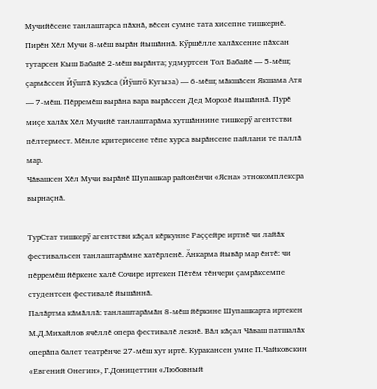Мучийӗсене танлаштарса пӑхнӑ, вӗсен сумне тата хисепне тишкернӗ. Пирӗн Хӗл Мучи 8-мӗш вырӑн йышӑннӑ. Кӳршӗлле халӑхсенне пӑхсан тутарсен Кыш Бабайӗ 2-мӗш вырӑнта; удмуртсен Тол Бабайӗ — 5-мӗш; ҫармӑссен Йӳштӑ Кукӑса (Йӱштӧ Кугыза) — 6-мӗш; мӑкшӑсен Якшама Атя — 7-мӗш. Пӗрремӗш вырӑна вара вырӑссен Дед Морозӗ йышӑннӑ. Пурӗ миҫе халӑх Хӗл Мучийӗ танлаштарӑма хутшӑннине тишкерӳ агентстви пӗлтермест. Мӗнле критерисене тӗпе хурса вырӑнсене пайлани те паллӑ мар.
Чӑвашсен Хӗл Мучи вырӑнӗ Шупашкар районӗнчи «Ясна» этнокомплексра вырнаҫнӑ.

ТурСтат тишкерӳ агентстви кӑҫал кӗркунне Раҫҫейре иртнӗ чи лайӑх фестивальсен танлаштарӑмне хатӗрленӗ. Ӑнкарма йывӑр мар ӗнтӗ: чи пӗрремӗш йӗркене халӗ Сочире иртекен Пӗтӗм тӗнчери ҫамрӑксемпе студентсен фестивалӗ йышӑннӑ.
Палӑртма кӑмӑллӑ: танлаштарӑмӑн 8-мӗш йӗркине Шупашкарта иртекен М.Д.Михайлов ячӗллӗ опера фестивалӗ лекнӗ. Вӑл кӑҫал Чӑваш патшалӑх оперӑпа балет театрӗнче 27-мӗш хут иртӗ. Куракансен умне П.Чайковскин «Евгений Онегин», Г.Доницеттин «Любовный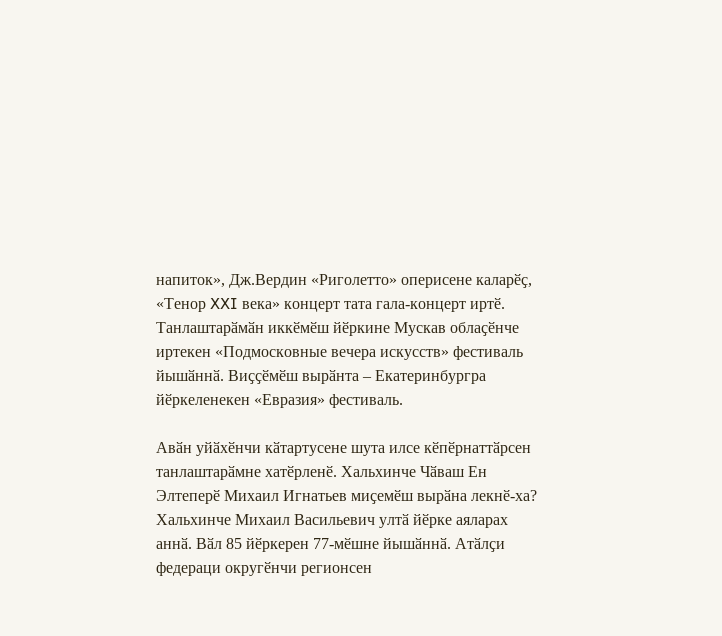напиток», Дж.Вердин «Риголетто» оперисене каларӗҫ, «Тенор XXI века» концерт тата гала-концерт иртӗ.
Танлаштарӑмӑн иккӗмӗш йӗркине Мускав облаҫӗнче иртекен «Подмосковные вечера искусств» фестиваль йышӑннӑ. Виҫҫӗмӗш вырӑнта – Екатеринбургра йӗркеленекен «Евразия» фестиваль.

Авӑн уйӑхӗнчи кӑтартусене шута илсе кӗпӗрнаттӑрсен танлаштарӑмне хатӗрленӗ. Хальхинче Чӑваш Ен Элтеперӗ Михаил Игнатьев миҫемӗш вырӑна лекнӗ-ха?
Хальхинче Михаил Васильевич ултӑ йӗрке аяларах аннӑ. Вӑл 85 йӗркерен 77-мӗшне йышӑннӑ. Атӑлҫи федераци округӗнчи регионсен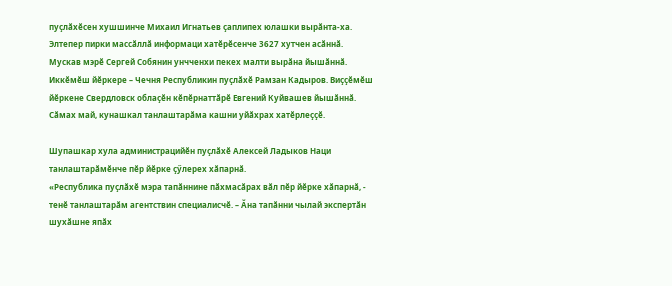пуҫлӑхӗсен хушшинче Михаил Игнатьев ҫаплипех юлашки вырӑнта-ха. Элтепер пирки массӑллӑ информаци хатӗрӗсенче 3627 хутчен асӑннӑ.
Мускав мэрӗ Сергей Собянин унчченхи пекех малти вырӑна йышӑннӑ. Иккӗмӗш йӗркере – Чечня Республикин пуҫлӑхӗ Рамзан Кадыров. Виҫҫӗмӗш йӗркене Свердловск облаҫӗн кӗпӗрнаттӑрӗ Евгений Куйвашев йышӑннӑ.
Сӑмах май, кунашкал танлаштарӑма кашни уйӑхрах хатӗрлеҫҫӗ.

Шупашкар хула администрацийӗн пуҫлӑхӗ Алексей Ладыков Наци танлаштарӑмӗнче пӗр йӗрке ҫӳлерех хӑпарнӑ.
«Республика пуҫлӑхӗ мэра тапӑннине пӑхмасӑрах вӑл пӗр йӗрке хӑпарнӑ, - тенӗ танлаштарӑм агентствин специалисчӗ. – Ӑна тапӑнни чылай экспертӑн шухӑшне япӑх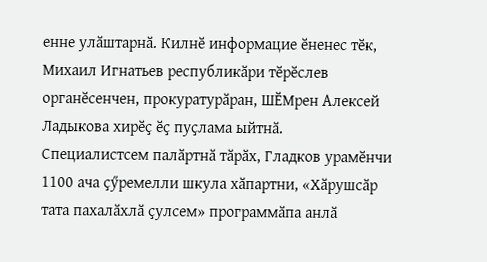енне улӑштарнӑ. Килнӗ информацие ӗненес тӗк, Михаил Игнатьев республикӑри тӗрӗслев органӗсенчен, прокуратурӑран, ШӖМрен Алексей Ладыкова хирӗҫ ӗҫ пуҫлама ыйтнӑ.
Специалистсем палӑртнӑ тӑрӑх, Гладков урамӗнчи 1100 ача ҫӳремелли шкула хӑпартни, «Хӑрушсӑр тата пахалӑхлӑ ҫулсем» программӑпа анлӑ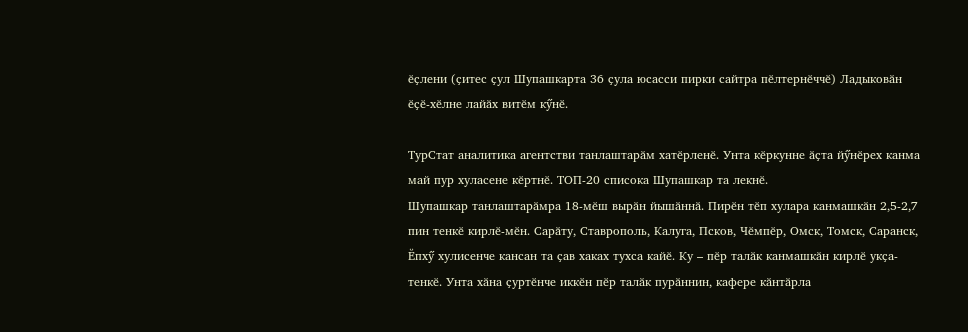ӗҫлени (ҫитес ҫул Шупашкарта 36 ҫула юсасси пирки сайтра пӗлтернӗччӗ) Ладыковӑн ӗҫӗ-хӗлне лайӑх витӗм кӳнӗ.

ТурСтат аналитика агентстви танлаштарӑм хатӗрленӗ. Унта кӗркунне ӑҫта йӳнӗрех канма май пур хуласене кӗртнӗ. ТОП-20 списока Шупашкар та лекнӗ.
Шупашкар танлаштарӑмра 18-мӗш вырӑн йышӑннӑ. Пирӗн тӗп хулара канмашкӑн 2,5-2,7 пин тенкӗ кирлӗ-мӗн. Сарӑту, Ставрополь, Калуга, Псков, Чӗмпӗр, Омск, Томск, Саранск, Ӗпхӳ хулисенче кансан та ҫав хаках тухса кайӗ. Ку – пӗр талӑк канмашкӑн кирлӗ укҫа-тенкӗ. Унта хӑна ҫуртӗнче иккӗн пӗр талӑк пурӑннин, кафере кӑнтӑрла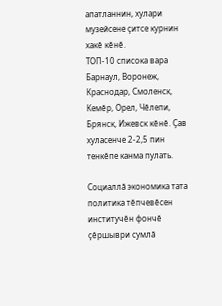апатланнин, хулари музейсене ҫитсе курнин хакӗ кӗнӗ.
ТОП-10 списока вара Барнаул, Воронеж, Краснодар, Смоленск, Кемӗр, Орел, Чӗлепи, Брянск, Ижевск кӗнӗ. Ҫав хуласенче 2-2,5 пин тенкӗпе канма пулать.

Социаллӑ экономика тата политика тӗпчевӗсен институчӗн фончӗ ҫӗршыври сумлӑ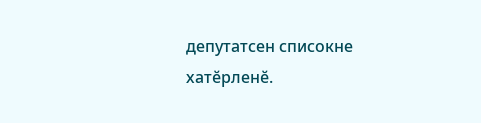депутатсен списокне хатӗрленӗ.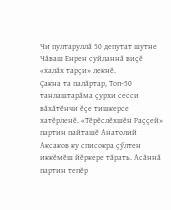Чи пултаруллӑ 50 депутат шутне Чӑваш Енрен суйланнӑ виҫӗ «халӑх тарҫи» лекнӗ.
Ҫакна та палӑртар, Топ-50 танлаштарӑма ҫурхи сесси вӑхӑтӗнчи ӗҫе тишкерсе хатӗрленӗ. «Тӗрӗслӗхшӗн Раҫҫей» партин пайташӗ Анатолий Аксаков ку списокра ҫӳлтен иккӗмӗш йӗркере тӑрать. Асӑннӑ партин тепӗр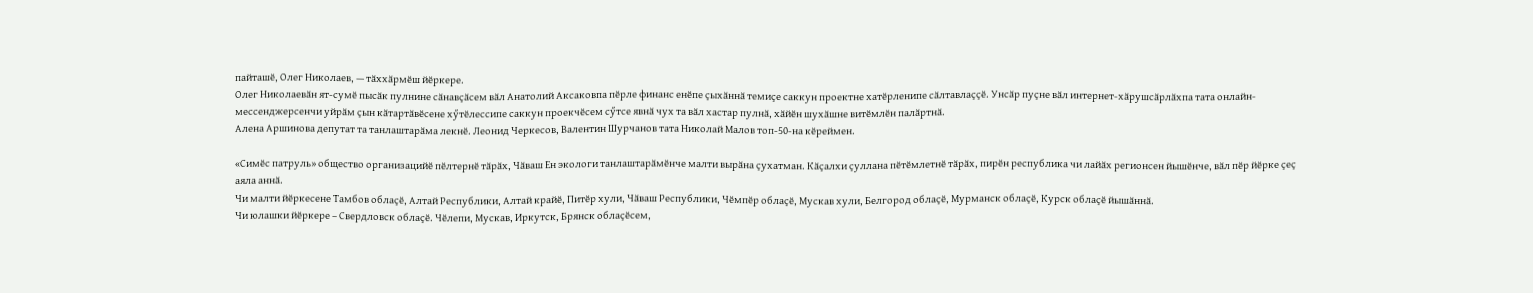пайташӗ, Олег Николаев, — тӑххӑрмӗш йӗркере.
Олег Николаевӑн ят-сумӗ пысӑк пулнине сӑнавҫӑсем вӑл Анатолий Аксаковпа пӗрле финанс енӗпе ҫыхӑннӑ темиҫе саккун проектне хатӗрленипе сӑлтавлаҫҫӗ. Унсӑр пуҫне вӑл интернет-хӑрушсӑрлӑхпа тата онлайн-мессенджерсенчи уйрӑм ҫын кӑтартӑвӗсене хӳтӗлессипе саккун проекчӗсем сӳтсе явнӑ чух та вӑл хастар пулнӑ, хӑйӗн шухӑшне витӗмлӗн палӑртнӑ.
Алена Аршинова депутат та танлаштарӑма лекнӗ. Леонид Черкесов, Валентин Шурчанов тата Николай Малов топ-50-на кӗреймен.

«Симӗс патруль» общество организацийӗ пӗлтернӗ тӑрӑх, Чӑваш Ен экологи танлаштарӑмӗнче малти вырӑна ҫухатман. Кӑҫалхи ҫуллана пӗтӗмлетнӗ тӑрӑх, пирӗн республика чи лайӑх регионсен йышӗнче, вӑл пӗр йӗрке ҫеҫ аяла аннӑ.
Чи малти йӗркесене Тамбов облаҫӗ, Алтай Республики, Алтай крайӗ, Питӗр хули, Чӑваш Республики, Чӗмпӗр облаҫӗ, Мускав хули, Белгород облаҫӗ, Мурманск облаҫӗ, Курск облаҫӗ йышӑннӑ.
Чи юлашки йӗркере – Свердловск облаҫӗ. Чӗлепи, Мускав, Иркутск, Брянск облаҫӗсем,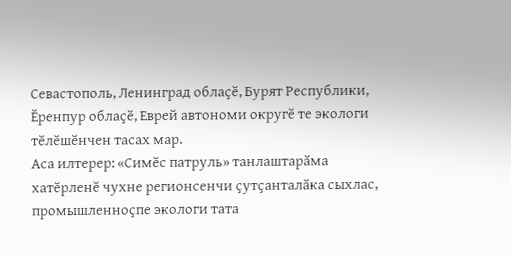Севастополь, Ленинград облаҫӗ, Бурят Республики, Ӗренпур облаҫӗ, Еврей автономи округӗ те экологи тӗлӗшӗнчен тасах мар.
Аса илтерер: «Симӗс патруль» танлаштарӑма хатӗрленӗ чухне регионсенчи ҫутҫанталӑка сыхлас, промышленноҫпе экологи тата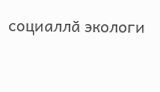социаллӑ экологи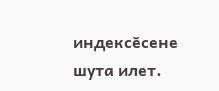индексӗсене шута илет.